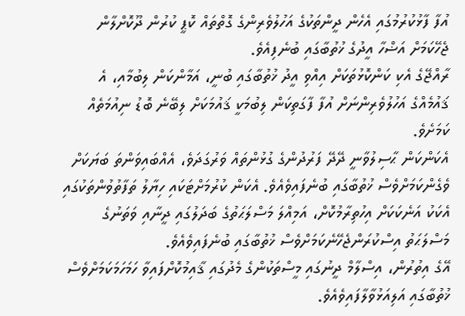އުފާ ފާޅުކުރުމުގައި އެހެން ދީންތަކުގެ އަހުލުވެރިންގެ ގޮތްތައް ކޮޕީ ކުރުން ދޫކޮށްލާން ޖެހޭކަމަށް އަޟްހާ އީދުގެ ޚުތުބާގައި ބުނެފިއެވެ.
ރާއްޖޭގެ އެކި ކަންކޮޅުތަކަށް އިއްވި އީދު ޚުތުބާގައި ބުނީ، އަމާންކަން ލިބުމާއި، އެ ޤައުމެއްގެ އަހުލުވެރިންނަށް އުފާ ފާގަތިކަން ލިބުމަކީ ޤައުމަކަށް ލިބޭނެ ބޮޑު ނިއުމަތެއް ކަމަށެވެ.
އެކަންކަން ޙާސިލުވާނީ ދޭދޭ ފަރުދުންގެ ގުޅުންތައް ވަރުގަދަވެ، އެއްބައިވަންތަ ބަޔަކަށް ވެގެންކަމަށްވެސް ޚުތުބާގައި ބުނެފައިވެއެވެ. އެކަން ކުރުމަށްޓަކައި ހިޔާލު ތަފާތުވުންތަކުގައި އެކަކު އަނެކަކަށް އިހުތިރާމުކޮށް، އަމިއްލަ މަސްލަޙަތުގެ ބަދަލުގައި ދީނާއި ވަތަނުގެ މަސްލަޙަތު އިސްކުރަންޖެހޭނެކަމަށްވެސް ޚުތުބާގައި ބުނެފައިވެއެވެ.
އޭގެ އިތުރުން، އިސްލާމް ދީނުގައި މީސްތަކުންގެ މެދުގައި ޤާއިމުކޮށްފައިވާ ހަމަހަމަކަމަށްވެސް ޚުތުބާގައި އަލިއަޅުވާލާފައިވެއެވެ.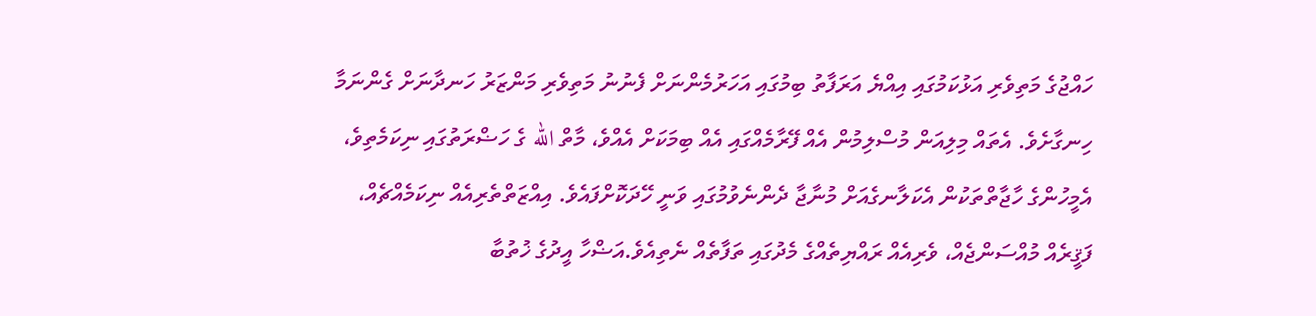ހައްޖުގެ މަތިވެރި އަޅުކަމުގައި އިއްޔެ އަރަފާތު ބިމުގައި އަހަރުމެންނަށް ފެނުނު މަތިވެރި މަންޒަރު ހަނދާނަށް ގެންނަމާ ހިނގާށެވެ. އެތައް މިލިއަން މުސްލިމުން އެއް ފޭރާމެއްގައި އެއް ބިމަކަށް އެއްވެ، މާތް الله ގެ ހަޟްރަތުގައި ނިކަމެތިވެ، އެމީހުންގެ ހާޖާތްތަކުން އެކަލާނގެއަށް މުނާޖާ ދެންނެވުމުގައި ވަނީ ހޭދަކޮށްފައެވެ. އިއްޒަތްތެރިއެއް ނިކަމެއްޗެއް، ފަޤީރެއް މުއްސަންޖެއް، ވެރިއެއް ރައްޔިތެއްގެ މެދުގައި ތަފާތެއް ނެތިއެވެ.އަޟްހާ އީދުގެ ޚުތުބާ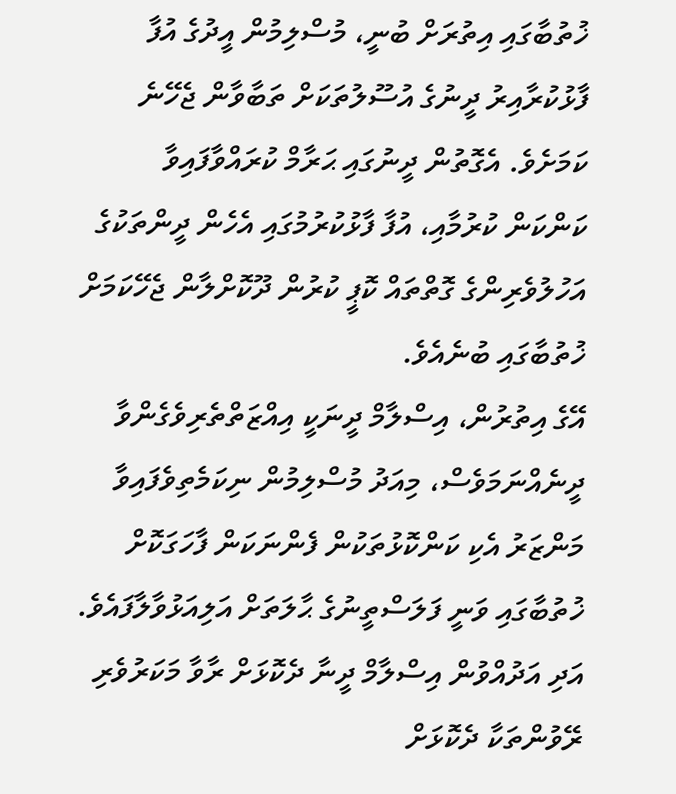ޚުތުބާގައި އިތުރަށް ބުނީ، މުސްލިމުން އީދުގެ އުފާ ފާޅުކުރާއިރު ދީނުގެ އުސޫލުތަކަށް ތަބާވާން ޖެހޭނެ ކަމަށެވެ. އެގޮތުން ދީނުގައި ޙަރާމް ކުރައްވާފައިވާ ކަންކަން ކުރުމާއި، އުފާ ފާޅުކުރުމުގައި އެހެން ދީންތަކުގެ އަހުލުވެރިންގެ ގޮތްތައް ކޮޕީ ކުރުން ދޫކޮށްލާން ޖެހޭކަމަށް ޚުތުބާގައި ބުނެއެވެ.
އޭގެ އިތުރުން، އިސްލާމް ދީނަކީ އިއްޒަތްތެރިވެގެންވާ ދީނެއްނަމަވެސް، މިއަދު މުސްލިމުން ނިކަމެތިވެފައިވާ މަންޒަރު އެކި ކަންކޮޅުތަކުން ފެންނަކަން ފާހަގަކޮށް ޚުތުބާގައި ވަނީ ފަލަސްތީނުގެ ޙާލަތަށް އަލިއަޅުވާލާފައެވެ.
އަދި އަދުއްވުން އިސްލާމް ދީނާ ދެކޮޅަށް ރާވާ މަކަރުވެރި ރޭވުންތަކާ ދެކޮޅަށް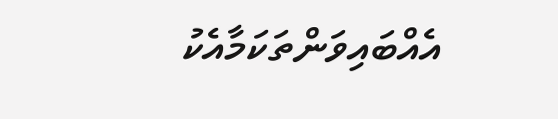އެއްބައިވަންތަކަމާއެކު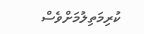ކުރިމަތިލުމަށްވެސް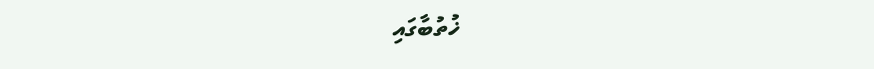ޚުތުބާގައި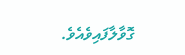ގޮވާލާފައިވެއެވެ.